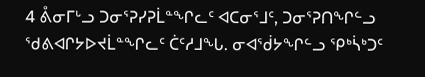4 ᕔᓂᒥᒡᓗ ᑐᓂᕐᕈᓯᕈᒫᓐᖏᓚᑦ ᐊᑕᓂᕐᒧᑦ, ᑐᓂᕐᕈᑎᖏᓪᓗ ᖁᕕᐊᒋᔭᐅᔪᒫᓐᖏᓚᑦ ᑖᑦᓱᒧᖓ. ᓂᐊᖂᔭᖏᓪᓗ ᕿᒃᓵᒃᑐᑦ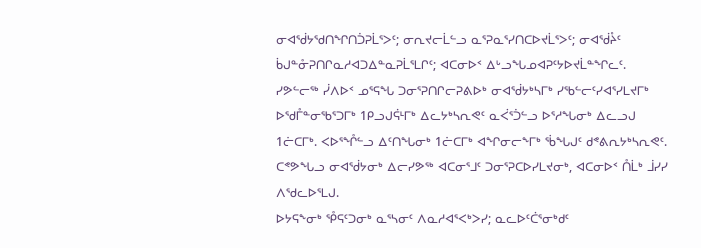ᓂᐊᖂᔭᖁᑎᖏᑎᑑᕈᒫᕐᐳᑦ; ᓂᕆᔪᓕᒫᓪᓗ ᓇᕐᕈᓇᕐᓯᑎᑕᐅᔪᒫᕐᐳᑦ; ᓂᐊᖂᔧᑦ ᑳᒍᓐᓁᕈᑎᒋᓇᓱᐊᑐᐃᓐᓇᕈᒫᕐᒪᒋᑦ; ᐊᑕᓂᐅᑉ ᐃᒡᓗᖓᓄᐊᕈᑦᔭᐅᔪᒫᓐᖏᓚᑦ.
ᓯᕗᓪᓕᖅ ᓰᐱᐅᑉ ᓄᕐᕋᖓ ᑐᓂᕐᕈᑎᒋᓕᕈᕕᐅᒃ ᓂᐊᖂᔭᒃᓴᒥᒃ ᓯᖃᓪᓕᑦᓯᐊᕐᓯᒪᔪᒥᒃ ᐅᖁᒤᓐᓂᖃᕐᑐᒥᒃ 1ᑭᓗᒍᕌᒻᒥᒃ ᐃᓚᔭᒃᓴᕆᕙᑦ ᓇᐹᕐᑑᓪᓗ ᐅᕐᓱᖓᓂᒃ ᐃᓚᓗᒍ 1ᓖᑕᒥᒃ. ᐸᐅᕐᖎᓪᓗ ᐃᑦᑎᖓᓂᒃ 1ᓖᑕᒥᒃ ᐊᖏᓂᓕᖕᒥᒃ ᖄᖓᒍᑦ ᑯᕝᕕᕆᔭᒃᓴᕆᕙᑦ.
ᑕᕝᕗᖓᓗ ᓂᐊᖂᔭᓂᒃ ᐃᓕᓯᕗᖅ ᐊᑕᓂᕐᒧᑦ ᑐᓂᕐᕈᑕᐅᓯᒪᔪᓂᒃ, ᐊᑕᓂᐅᑉ ᑍᒫᒃ ᒨᓯᓯ ᐱᖁᓚᐅᕐᒪᒍ.
ᐅᔭᕋᖕᓂᒃ ᕾᕋᑦᑐᓂᒃ ᓇᕐᓴᓂᑦ ᐱᓇᓱᐊᕐᐸᒃᐳᓯ; ᓇᓚᐅᑦᑖᕐᓂᒃᑯᑦ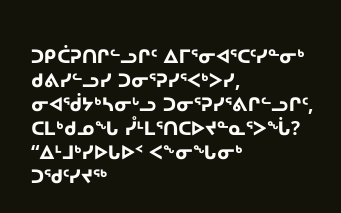ᑐᑭᑖᕈᑎᒋᓪᓗᒋᑦ ᐃᒥᕐᓂᐊᕐᑕᑦᓯᓐᓂᒃ ᑯᕕᓯᓪᓗᓯ ᑐᓂᕐᕈᓯᕐᐸᒃᐳᓯ, ᓂᐊᖂᔭᒃᓴᓂᒡᓗ ᑐᓂᕐᕈᓯᕐᕕᒋᓪᓗᒋᑦ, ᑕᒪᒃᑯᓄᖓ ᓮᒻᒪᕐᑎᑕᐅᔪᓐᓇᕐᐳᖔ?
“ᐃᒻᒧᒃᓯᐅᒐᐅᑉ ᐸᖕᓂᖓᓂᒃ ᑐᖁᑦᓯᔪᖅ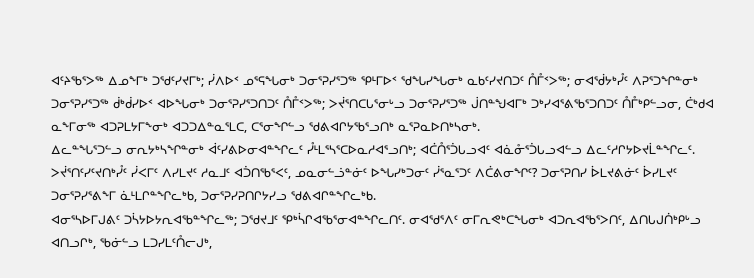ᐊᑦᔨᖃᕐᐳᖅ ᐃᓄᖕᒥᒃ ᑐᖁᑦᓯᔪᒥᒃ; ᓰᐱᐅᑉ ᓄᕐᕋᖓᓂᒃ ᑐᓂᕐᕈᓯᕐᑐᖅ ᕿᒻᒥᐅᑉ ᖁᖓᓯᖓᓂᒃ ᓇᑲᑦᓯᔪᑎᑐᑦ ᑍᒤᑉᐳᖅ; ᓂᐊᖂᔭᒃᓮᑦ ᐱᕈᕐᑐᖏᓐᓂᒃ ᑐᓂᕐᕈᓯᕐᑐᖅ ᑰᒃᑰᓯᐅᑉ ᐊᐅᖓᓂᒃ ᑐᓂᕐᕈᓯᕐᑐᑎᑐᑦ ᑍᒤᑉᐳᖅ; ᐳᔫᕐᑎᑕᒐᕐᓂᒡᓗ ᑐᓂᕐᕈᓯᕐᑐᖅ ᒎᑎᓐᖑᐊᒥᒃ ᑐᒃᓯᐊᕐᕕᖃᕐᑐᑎᑐᑦ ᑍᒤᒃᑭᓪᓗᓂ, ᑖᒃᑯᐊ ᓇᖕᒥᓂᖅ ᐊᑐᕈᒪᔭᒥᖕᓂᒃ ᐊᑐᑐᐃᓐᓇᕐᒪᑕ, ᑕᕐᓂᖏᓪᓗ ᖁᕕᐊᒋᔭᖃᕐᓗᑎᒃ ᓇᕐᕈᓇᐅᑎᒃᓴᓂᒃ.
ᐃᓚᓐᖓᕐᑐᓪᓗ ᓂᕆᔭᒃᓴᖏᓐᓂᒃ ᐋᑦᓯᕕᐅᓂᐊᓐᖏᓚᑦ ᓮᒻᒪᕐᓴᕐᑕᐅᓇᓱᐊᕐᓗᑎᒃ; ᐊᑖᑍᕐᑑᒐᓗᐊᑦ ᐊᓈᓁᕐᑑᒐᓗᐊᓪᓗ ᐃᓚᑦᓱᒋᔭᐅᔪᒫᓐᖏᓚᑦ.
ᐳᔫᕐᑎᑦᓯᑦᔪᑎᒃᓮᑦ ᓰᐸᒥᑦ ᐱᓯᒪᔪᑦ ᓱᓇᒧᑦ ᐊᑑᑎᖃᕐᐸᑦ, ᓄᓇᓂᓪᓘᓐᓃᑦ ᐅᖓᓯᒃᑐᓂᑦ ᓰᕐᓇᕐᑐᑦ ᐱᑖᕕᓂᖏᑦ? ᑐᓂᕐᕈᑎᓯ ᐆᒪᔪᕕᓃᑦ ᐆᓯᒪᔪᑦ ᑐᓂᕐᕈᓯᕐᕕᖕᒥ ᓈᒻᒪᒋᓐᖏᓚᒃᑲ, ᑐᓂᕐᕈᓯᕈᑎᒋᔭᓯᓗ ᖁᕕᐊᒋᓐᖏᓚᒃᑲ.
ᐊᓂᕐᓴᐅᒥᒍᕕᑦ ᑐᓵᔭᐅᔭᕆᐊᖃᓐᖏᓚᖅ; ᑐᖁᔪᒧᑦ ᕿᒃᓵᒋᐊᖃᕐᓂᐊᓐᖏᓚᑎᑦ. ᓂᐊᖁᕐᐱᑦ ᓂᒥᕆᕙᒃᑕᖓᓂᒃ ᐊᑐᕆᐊᖃᕐᐳᑎᑦ, ᐃᑎᒐᒍᑏᒃᑭᒡᓗ ᐊᑎᓗᒋᒃ, ᖃᓃᓪᓗ ᒪᑐᓯᒪᑦᑍᓕᒍᒃ,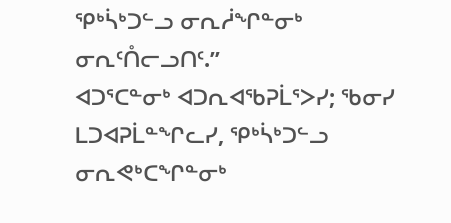ᕿᒃᓵᒃᑐᓪᓗ ᓂᕆᓲᖏᓐᓂᒃ ᓂᕆᑦᑍᓕᓗᑎᑦ.”
ᐊᑐᕐᑕᓐᓂᒃ ᐊᑐᕆᐊᖃᕈᒫᕐᐳᓯ; ᖃᓂᓯ ᒪᑐᐊᕈᒫᓐᖏᓚᓯ, ᕿᒃᓵᒃᑐᓪᓗ ᓂᕆᕙᒃᑕᖏᓐᓂᒃ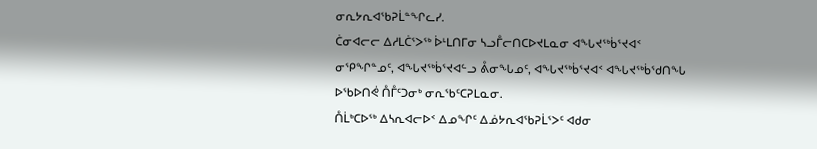ᓂᕆᔭᕆᐊᖃᕈᒫᓐᖏᓚᓯ.
ᑖᓂᐊᓕᓕ ᐃᓱᒪᑖᕐᐳᖅ ᐆᒻᒪᑎᒥᓂ ᓴᓗᒤᓕᑎᑕᐅᔪᒪᓇᓂ ᐊᖓᔪᖅᑳᕐᔪᐊᑉ ᓂᕿᖏᓐᓄᑦ, ᐊᖓᔪᖅᑳᕐᔪᐊᓪᓗ ᕔᓂᖓᓄᑦ, ᐊᖓᔪᖅᑳᕐᔪᐊᑉ ᐊᖓᔪᖅᑳᖁᑎᖓ ᐅᖃᐅᑎᕚ ᑍᒤᑦᑐᓂᒃ ᓂᕆᖃᑦᑕᕈᒪᓇᓂ.
ᑍᒫᒃᑕᐅᖅ ᐃᓴᕆᐊᓕᐅᑉ ᐃᓄᖏᑦ ᐃᓅᔭᕆᐊᖃᕈᒫᕐᐳᑦ ᐊᑯᓂ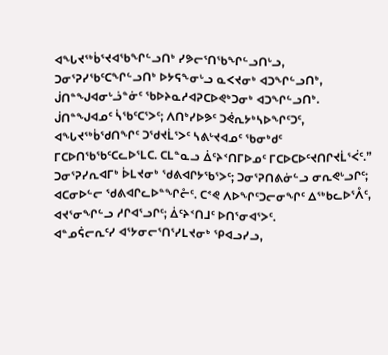ᐊᖓᔪᖅᑳᕐᔪᐊᖃᖏᓪᓗᑎᒃ ᓯᕗᓕᕐᑎᖃᖏᓪᓗᑎᒡᓗ, ᑐᓂᕐᕈᓯᖃᑦᑕᖏᓪᓗᑎᒃ ᐅᔭᕋᖕᓂᒡᓗ ᓇᐸᔪᓂᒃ ᐊᑐᖏᓪᓗᑎᒃ, ᒎᑎᓐᖑᐊᓂᒡᓘᓐᓃᑦ ᖃᐅᔨᓇᓱᐊᕈᑕᐅᕙᒃᑐᓂᒃ ᐊᑐᖏᓪᓗᑎᒃ.
ᒎᑎᓐᖑᐊᓄᑦ ᓵᖃᑦᑕᕐᐳᑦ; ᐱᑎᒃᓯᐅᕗᑦ ᑐᕚᕆᔭᒃᓴᐅᖏᑦᑐᑦ, ᐊᖓᔪᖅᑳᖁᑎᖏᑦ ᑐᖁᔪᒫᕐᐳᑦ ᓴᕕᒡᔪᐊᓄᑦ ᖃᓂᒃᑯᑦ ᒥᑕᐅᑎᖃᖃᑦᑕᓚᐅᕐᒪᑕ. ᑕᒪᓐᓇᓗ ᐄᑦᔨᑉᑎᒥᐅᓄᑦ ᒥᑕᐅᑕᐅᑦᔪᑎᒋᔪᒫᕐᐹᑦ.”
ᑐᓂᕐᕈᓯᕆᐊᒥᒃ ᐆᒪᔪᓂᒃ ᖁᕕᐊᒋᔭᖃᕐᐳᑦ; ᑐᓂᕐᕈᑎᕕᓃᓪᓗ ᓂᕆᕙᒡᓗᒋᑦ; ᐊᑕᓂᐅᓪᓕ ᖁᕕᐊᒋᓚᐅᓐᖏᓔᑦ. ᑕᕝᕙ ᐱᐅᖏᑦᑐᓕᓂᖏᑦ ᐃᖅᑲᓚᐅᕐᐰᑦ, ᐊᔪᕐᓂᖏᓪᓗ ᓱᒋᐊᕐᓗᒋᑦ; ᐄᑦᔨᑉᑎᒧᑦ ᐅᑎᕐᓂᐊᕐᐳᑦ.
ᐊᓐᓄᕌᓕᕆᑦᓯ ᐊᕐᔭᓂᓕᕐᑎᕐᓯᒪᔪᓂᒃ ᕿᐊᓗᓯᓗ,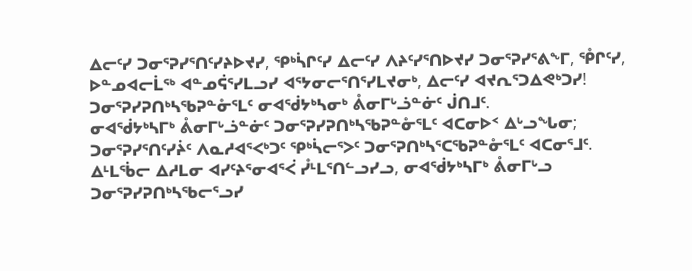ᐃᓕᑦᓯ ᑐᓂᕐᕈᓯᕐᑎᑦᓯᔨᐅᔪᓯ, ᕿᒃᓵᒋᑦᓯ ᐃᓕᑦᓯ ᐱᔨᑦᓯᕐᑎᐅᔪᓯ ᑐᓂᕐᕈᓯᕐᕕᖕᒥ, ᕾᒋᑦᓯ, ᐅᓐᓄᐊᓕᒫᖅ ᐊᓐᓄᕌᕐᓯᒪᓗᓯ ᐊᕐᔭᓂᓕᕐᑎᕐᓯᒪᔪᓂᒃ, ᐃᓕᑦᓯ ᐊᔪᕆᕐᑐᐃᕙᒃᑐᓯ! ᑐᓂᕐᕈᓯᕈᑎᒃᓴᖃᕈᓐᓁᕐᒪᑦ ᓂᐊᖂᔭᒃᓴᓂᒃ ᕔᓂᒥᒡᓘᓐᓃᑦ ᒎᑎᒧᑦ.
ᓂᐊᖂᔭᒃᓴᒥᒃ ᕔᓂᒥᒡᓘᓐᓃᑦ ᑐᓂᕐᕈᓯᕈᑎᒃᓴᖃᕈᓐᓁᕐᒪᑦ ᐊᑕᓂᐅᑉ ᐃᒡᓗᖓᓂ; ᑐᓂᕐᕈᓯᕐᑎᑦᓯᔩᑦ ᐱᓇᓱᐊᕐᐸᒃᑐᑦ ᕿᒃᓵᓕᕐᐳᑦ ᑐᓂᕐᕈᑎᒃᓴᕐᑕᖃᕈᓐᓁᕐᒪᑦ ᐊᑕᓂᕐᒧᑦ.
ᐃᒻᒪᖄᓕ ᐃᓱᒪᓂ ᐊᓯᑦᔨᕐᓂᐊᕐᐹ ᓮᒻᒪᕐᑎᓪᓗᓯᓗ, ᓂᐊᖂᔭᒃᓴᒥᒃ ᕔᓂᒥᒡᓗ ᑐᓂᕐᕈᓯᕈᑎᒃᓴᖃᓕᕐᓗᓯ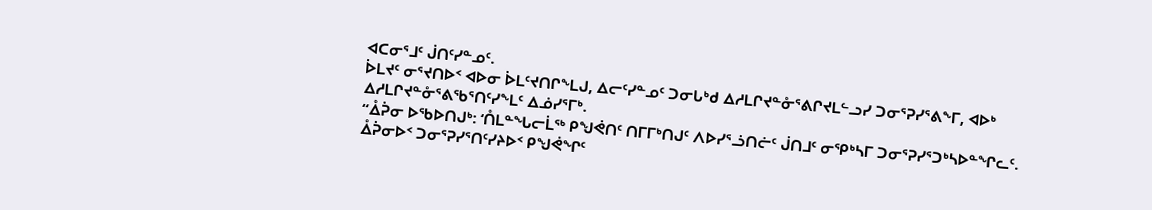ᐊᑕᓂᕐᒧᑦ ᒎᑎᑦᓯᓐᓄᑦ.
ᐆᒪᔪᑦ ᓂᕐᔪᑎᐅᑉ ᐊᐅᓂ ᐆᒪᑦᔪᑎᒋᖕᒪᒍ, ᐃᓕᑦᓯᓐᓄᑦ ᑐᓂᒐᒃᑯ ᐃᓱᒪᒋᔪᓐᓁᕐᕕᒋᔪᒪᓪᓗᓯ ᑐᓂᕐᕈᓯᕐᕕᖕᒥ, ᐊᐅᒃ ᐃᓱᒪᒋᔪᓐᓁᕐᕕᖃᕐᑎᑦᓯᖕᒪᑦ ᐃᓅᓯᕐᒥᒃ.
“ᐂᕉᓂ ᐅᖃᐅᑎᒍᒃ: ‘ᑍᒪᓐᖓᓕᒫᖅ ᑭᖑᕚᑎᑦ ᑎᒥᒥᒃᑎᒍᑦ ᐱᐅᓯᕐᓘᑎᓖᑦ ᒎᑎᒧᑦ ᓂᕿᒃᓴᒥ ᑐᓂᕐᕈᓯᕐᑐᒃᓴᐅᓐᖏᓚᑦ.
ᐂᕉᓂᐅᑉ ᑐᓂᕐᕈᓯᕐᑎᑦᓯᔨᐅᑉ ᑭᖑᕚᖏᑦ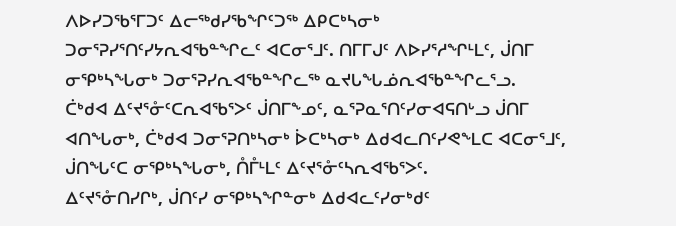ᐱᐅᓯᑐᖃᕐᒥᑐᑦ ᐃᓕᖅᑯᓯᖃᖏᑦᑐᖅ ᐃᑭᑕᒃᓴᓂᒃ ᑐᓂᕐᕈᓯᕐᑎᑦᓯᔭᕆᐊᖃᓐᖏᓚᑦ ᐊᑕᓂᕐᒧᑦ. ᑎᒥᒥᒍᑦ ᐱᐅᓯᕐᓱᖏᒻᒪᑦ, ᒎᑎᒥ ᓂᕿᒃᓴᖓᓂᒃ ᑐᓂᕐᕈᓯᕆᐊᖃᓐᖏᓚᖅ ᓇᔪᒐᖓᓅᕆᐊᖃᓐᖏᓚᕐᓗ.
ᑖᒃᑯᐊ ᐃᑦᔪᕐᓁᑦᑕᕆᐊᖃᕐᐳᑦ ᒎᑎᒥᖕᓄᑦ, ᓇᕐᕈᓇᕐᑎᑦᓯᓂᐊᕋᑎᒡᓗ ᒎᑎᒥ ᐊᑎᖓᓂᒃ, ᑖᒃᑯᐊ ᑐᓂᕐᕈᑎᒃᓴᓂᒃ ᐆᑕᒃᓴᓂᒃ ᐃᑯᐊᓚᑎᑦᓯᕙᖕᒪᑕ ᐊᑕᓂᕐᒧᑦ, ᒎᑎᖓᑦᑕ ᓂᕿᒃᓴᖓᓂᒃ, ᑍᒤᒻᒪᑦ ᐃᑦᔪᕐᓁᑦᓴᕆᐊᖃᕐᐳᑦ.
ᐃᑦᔪᕐᓁᑎᓯᒋᒃ, ᒎᑎᑦᓯ ᓂᕿᒃᓴᖏᓐᓂᒃ ᐃᑯᐊᓚᑦᓯᓂᒃᑯᑦ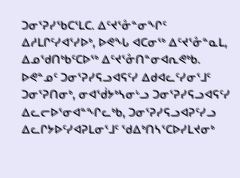ᑐᓂᕐᕈᓯᖃᑕᕐᒪᑕ. ᐃᑦᔪᕐᓁᓐᓂᖏᑦ ᐃᓱᒪᒋᑦᓯᐊᕐᓯᐅᒃ, ᐅᕙᖓ ᐊᑕᓂᖅ ᐃᑦᔪᕐᓁᓐᓇᒪ, ᐃᓄᖁᑎᒃᑲᑦᑕᐅᖅ ᐃᑦᔪᕐᓁᑎᓐᓂᐊᕆᕙᒃᑲ.
ᐅᕙᓐᓄᑦ ᑐᓂᕐᕈᓯᕋᓗᐊᕋᑦᓯ ᐃᑯᐊᓚᑦᓯᓂᕐᒧᑦ ᑐᓂᕐᕈᑎᓂᒃ, ᓂᐊᖂᔭᒃᓴᓂᒡᓗ ᑐᓂᕐᕈᓯᕋᓗᐊᕋᑦᓯ ᐃᓚᓕᐅᕐᓂᐊᓐᖏᓚᒃᑲ, ᑐᓂᕐᕈᓯᕋᓗᐊᕈᑦᓯᓗ ᐃᓚᒋᔭᐅᑦᓯᐊᕈᒪᓂᕐᒧᑦ ᖁᐃᒃᑎᓴᕐᑕᐅᓯᒪᔪᓂᒃ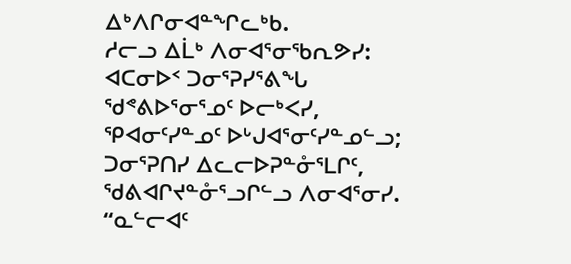ᐃᒃᐱᒋᓂᐊᓐᖏᓚᒃᑲ.
ᓱᓕᓗ ᐃᒫᒃ ᐱᓂᐊᕐᓂᖃᕆᕗᓯ: ᐊᑕᓂᐅᑉ ᑐᓂᕐᕈᓯᕐᕕᖓ ᖁᕝᕕᐅᕐᓂᕐᓄᑦ ᐅᓕᒃᐸᓯ, ᕿᐊᓂᑦᓯᓐᓄᑦ ᐅᒡᒍᐊᕐᓂᑦᓯᓐᓄᓪᓗ; ᑐᓂᕐᕈᑎᓯ ᐃᓚᓕᐅᕈᓐᓁᕐᒪᒋᑦ, ᖁᕕᐊᒋᔪᓐᓁᕐᓗᒋᓪᓗ ᐱᓂᐊᕐᓂᓯ.
“ᓇᓪᓕᐊᑦ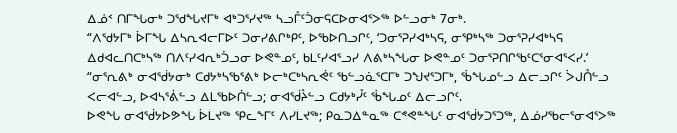ᐃᓅᑉ ᑎᒥᖓᓂᒃ ᑐᖁᖓᔪᒥᒃ ᐊᒃᑐᕐᓯᔪᖅ ᓴᓗᒤᑦᑑᓂᕋᑕᐅᓂᐊᕐᐳᖅ ᐅᓪᓗᓂᒃ 7ᓂᒃ.
“ᐱᖁᔭᒥᒃ ᐆᒥᖓ ᐃᓴᕆᐊᓕᒥᐅᑦ ᑐᓂᓯᕕᒋᒃᑭᑦ, ᐅᖃᐅᑎᓗᒋᑦ, ‘ᑐᓂᕐᕈᓯᐊᒃᓴᕋ, ᓂᕿᒃᓴᖅ ᑐᓂᕐᕈᓯᐊᒃᓴᕋ ᐃᑯᐊᓚᑎᑕᒃᓴᖅ ᑎᐱᑦᓯᐊᕆᒃᑑᓗᓂ ᐅᕙᓐᓄᑦ, ᑲᒪᑦᓯᐊᕐᓗᓯ ᐱᕕᒃᓴᖓᓂ ᐅᕙᓐᓄᑦ ᑐᓂᕐᕈᑎᒋᖃᑦᑕᕐᓂᐊᕐᐸᓯ.’
“ᓂᕐᕆᕕᒃ ᓂᐊᖂᔭᓂᒃ ᑕᑯᔭᒃᓴᖃᕐᕕᒃ ᐅᓕᒃᑕᒃᓴᕆᕚᑦ ᖃᓪᓗᓈᕐᑕᒥᒃ ᑐᖑᔪᕐᑐᒥᒃ, ᖄᖓᓄᓪᓗ ᐃᓕᓗᒋᑦ ᐴᒍᑍᓪᓗ ᐸᓕᐊᓪᓗ, ᐅᐊᓴᕐᕖᓪᓗ ᐃᒪᖃᐅᑏᓪᓗ; ᓂᐊᖂᔧᓪᓗ ᑕᑯᔭᒃᓮᑦ ᖄᖓᓄᑦ ᐃᓕᓗᒋᑦ.
ᐅᕙᖓ ᓂᐊᖂᔭᐅᕗᖓ ᐆᒪᔪᖅ ᕿᓚᖕᒥᑦ ᐱᓯᒪᔪᖅ; ᑭᓇᑐᐃᓐᓇᖅ ᑕᕝᕙᓐᖓᑦ ᓂᐊᖂᔭᑐᕐᑐᖅ, ᐃᓅᓯᖃᓕᕐᓂᐊᕐᐳᖅ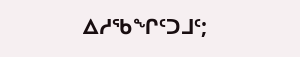ᐃᓱᖃᖏᑦᑐᒧᑦ;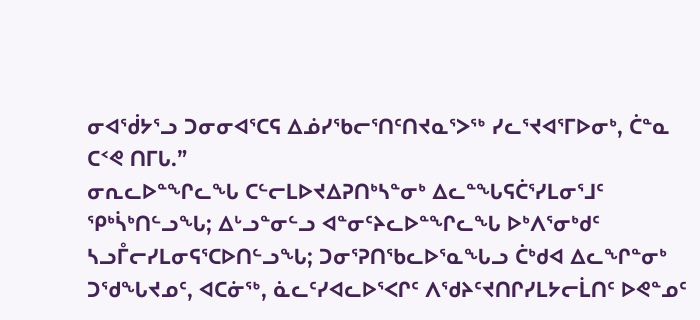ᓂᐊᖂᔭᕐᓗ ᑐᓂᓂᐊᕐᑕᕋ ᐃᓅᓯᖃᓕᕐᑎᑦᑎᔪᓇᕐᐳᖅ ᓯᓚᕐᔪᐊᕐᒥᐅᓂᒃ, ᑖᓐᓇ ᑕᑉᕙ ᑎᒥᒐ.”
ᓂᕆᓚᐅᓐᖏᓚᖓ ᑕᓪᓕᒪᐅᔪᐃᕈᑎᒃᓴᓐᓂᒃ ᐃᓚᓐᖓᕋᑖᕐᓯᒪᓂᕐᒧᑦ ᕿᒃᓵᒃᑎᓪᓗᖓ; ᐃᒡᓗᓐᓂᓪᓗ ᐊᓐᓂᑦᔨᓚᐅᓐᖏᓚᖓ ᐅᒃᐱᕐᓂᒃᑯᑦ ᓴᓗᒤᓕᓯᒪᓂᕋᕐᑕᐅᑎᓪᓗᖓ; ᑐᓂᕐᕈᑎᖃᓚᐅᕐᓇᖓᓗ ᑖᒃᑯᐊ ᐃᓚᖏᓐᓂᒃ ᑐᖁᖓᔪᓄᑦ, ᐊᑕᓃᖅ, ᓈᓚᑦᓯᐊᓚᐅᕐᐸᒋᑦ ᐱᖁᔨᑦᔪᑎᒋᓯᒪᔭᓕᒫᑎᑦ ᐅᕙᓐᓄᑦ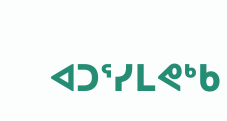ᐊᑐᕐᓯᒪᕙᒃᑲ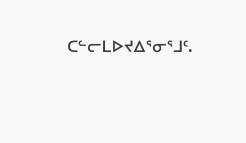ᑕᓪᓕᒪᐅᔪᐃᕐᓂᕐᒧᑦ.